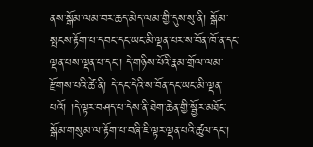ནས་སྒོམ་ལམ་བར་ཆད་མེད་ལམ་གྱི་དུས་སུ་ནི། སྒོམ་སྤངས་རྟོག་པ་དབང་དང་ཡང་མི་ལྡན་པར་ས་བོན་ཁོ་ན་དང་ལྡན་པས་ལྡན་པ་དང་། དེ་གཉིས་པོའི་རྣམ་གྲོལ་ལམ་རྫོགས་པའི་ཚེ་ནི། དེ་དང་དེའི་ས་བོན་དང་ཡང་མི་ལྡན་པའོ། །དེ་ལྟར་བཤད་པ་དེས་ནི་ཐེག་ཆེན་གྱི་སྦྱོར་མཐོང་སྒོམ་གསུམ་ལ་རྟོག་པ་བཞི་ཇི་ལྟར་ལྡན་པའི་ཚུལ་དང་།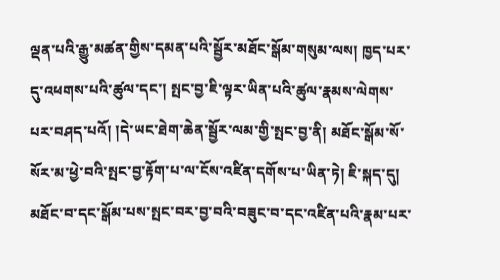ལྡན་པའི་རྒྱུ་མཚན་གྱིས་དམན་པའི་སྦྱོར་མཐོང་སྒོམ་གསུམ་ལས། ཁྱད་པར་དུ་འཕགས་པའི་ཚུལ་དང་། སྤང་བྱ་ཇི་ལྟར་ཡིན་པའི་ཚུལ་རྣམས་ལེགས་པར་བཤད་པའོ། །དེ་ཡང་ཐེག་ཆེན་སྦྱོར་ལམ་གྱི་སྤང་བྱ་ནི། མཐོང་སྒོམ་སོ་སོར་མ་ཕྱེ་བའི་སྤང་བྱ་རྟོག་པ་ལ་ངོས་འཛིན་དགོས་པ་ཡིན་ཏེ། ཇི་སྐད་དུ། མཐོང་བ་དང་སྒོམ་པས་སྤང་བར་བྱ་བའི་བཟུང་བ་དང་འཛིན་པའི་རྣམ་པར་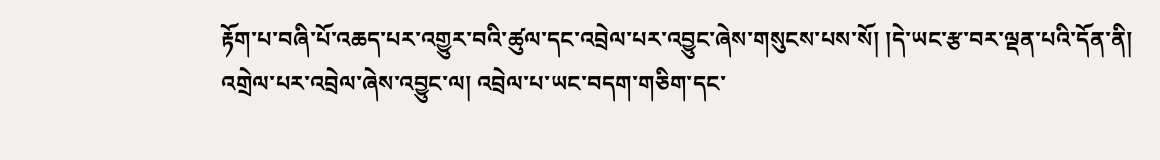རྟོག་པ་བཞི་པོ་འཆད་པར་འགྱུར་བའི་ཚུལ་དང་འབྲེལ་པར་འབྱུང་ཞེས་གསུངས་པས་སོ། །དེ་ཡང་རྩ་བར་ལྡན་པའི་དོན་ནི། འགྲེལ་པར་འབྲེལ་ཞེས་འབྱུང་ལ། འབྲེལ་པ་ཡང་བདག་གཅིག་དང་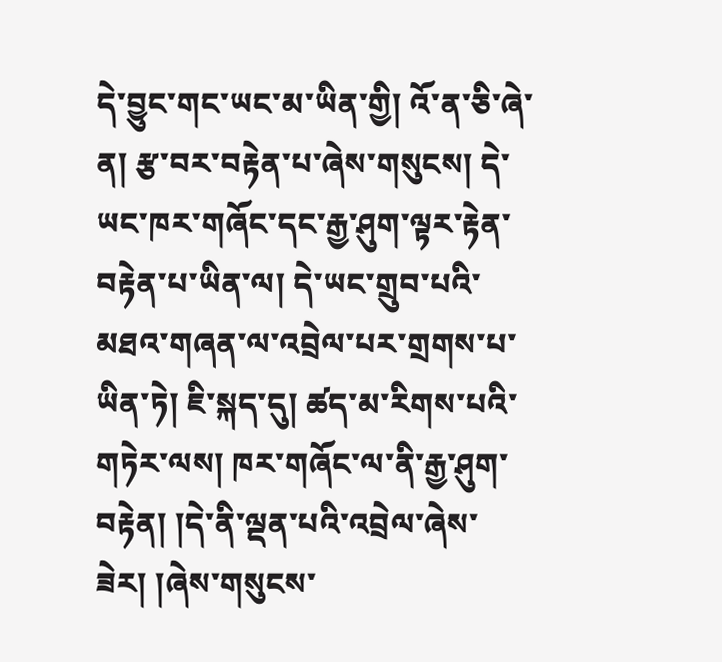དེ་བྱུང་གང་ཡང་མ་ཡིན་གྱི། འོ་ན་ཅི་ཞེ་ན། རྩ་བར་བརྟེན་པ་ཞེས་གསུངས། དེ་ཡང་ཁར་གཞོང་དང་རྒྱ་ཤུག་ལྟར་རྟེན་བརྟེན་པ་ཡིན་ལ། དེ་ཡང་གྲུབ་པའི་མཐའ་གཞན་ལ་འབྲེལ་པར་གྲགས་པ་ཡིན་ཏེ། ཇི་སྐད་དུ། ཚད་མ་རིགས་པའི་གཏེར་ལས། ཁར་གཞོང་ལ་ནི་རྒྱ་ཤུག་བརྟེན། །དེ་ནི་ལྡན་པའི་འབྲེལ་ཞེས་ཟེར། །ཞེས་གསུངས་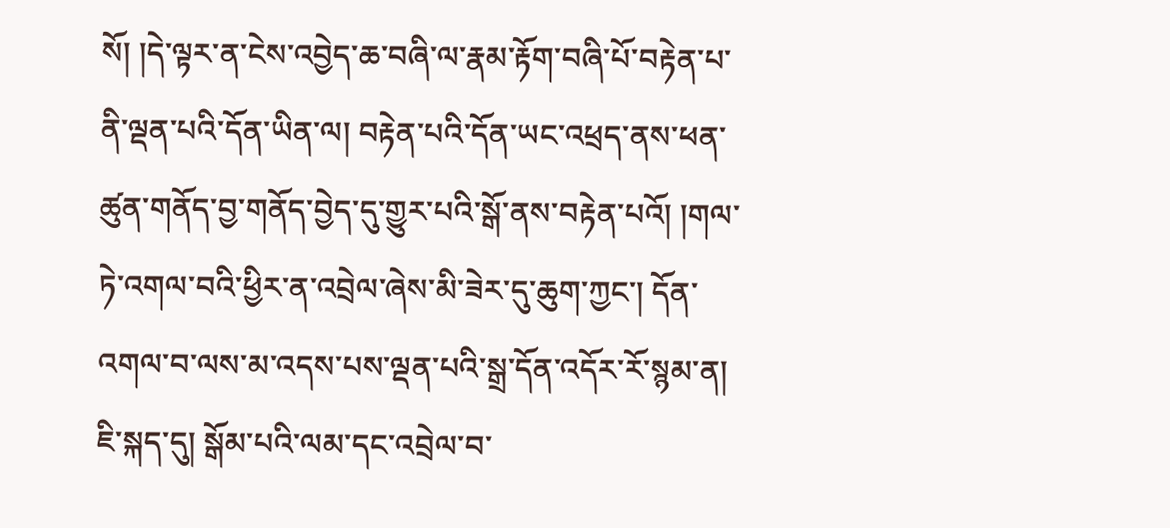སོ། །དེ་ལྟར་ན་ངེས་འབྱེད་ཆ་བཞི་ལ་རྣམ་རྟོག་བཞི་པོ་བརྟེན་པ་ནི་ལྡན་པའི་དོན་ཡིན་ལ། བརྟེན་པའི་དོན་ཡང་འཕྲད་ནས་ཕན་ཚུན་གནོད་བྱ་གནོད་བྱེད་དུ་གྱུར་པའི་སྒོ་ནས་བརྟེན་པའོ། །གལ་ཏེ་འགལ་བའི་ཕྱིར་ན་འབྲེལ་ཞེས་མི་ཟེར་དུ་ཆུག་ཀྱང་། དོན་འགལ་བ་ལས་མ་འདས་པས་ལྡན་པའི་སྒྲ་དོན་འདོར་རོ་སྙམ་ན། ཇི་སྐད་དུ། སྒོམ་པའི་ལམ་དང་འབྲེལ་བ་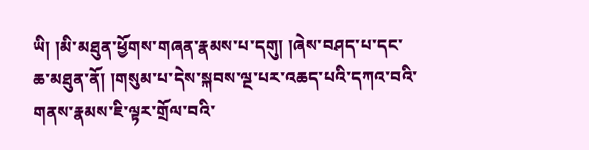ཡི། །མི་མཐུན་ཕྱོགས་གཞན་རྣམས་པ་དགུ། །ཞེས་བཤད་པ་དང་ཆ་མཐུན་ནོ། །གསུམ་པ་དེས་སྐབས་ལྔ་པར་འཆད་པའི་དཀའ་བའི་གནས་རྣམས་ཇི་ལྟར་གྲོལ་བའི་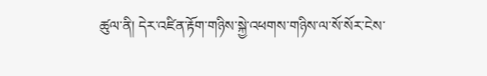ཚུལ་ནི། དེར་འཛིན་རྟོག་གཉིས་སྐྱེ་འཕགས་གཉིས་ལ་སོ་སོར་ངེས་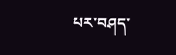པར་བཤད་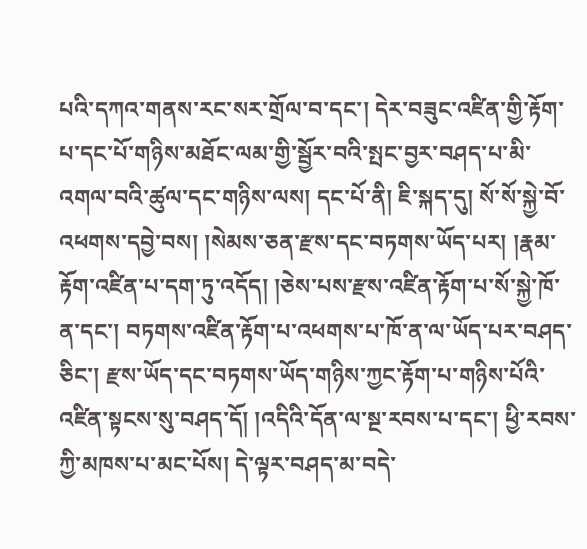པའི་དཀའ་གནས་རང་སར་གྲོལ་བ་དང་། དེར་བཟུང་འཛིན་གྱི་རྟོག་པ་དང་པོ་གཉིས་མཐོང་ལམ་གྱི་སྦྱོར་བའི་སྤང་བྱར་བཤད་པ་མི་འགལ་བའི་ཚུལ་དང་གཉིས་ལས། དང་པོ་ནི། ཇི་སྐད་དུ། སོ་སོ་སྐྱེ་བོ་འཕགས་དབྱེ་བས། །སེམས་ཅན་རྫས་དང་བཏགས་ཡོད་པར། །རྣམ་རྟོག་འཛིན་པ་དག་ཏུ་འདོད། །ཅེས་པས་རྫས་འཛིན་རྟོག་པ་སོ་སྐྱེ་ཁོ་ན་དང་། བཏགས་འཛིན་རྟོག་པ་འཕགས་པ་ཁོ་ན་ལ་ཡོད་པར་བཤད་ཅིང་། རྫས་ཡོད་དང་བཏགས་ཡོད་གཉིས་ཀྱང་རྟོག་པ་གཉིས་པོའི་འཛིན་སྟངས་སུ་བཤད་དོ། །འདིའི་དོན་ལ་སྔ་རབས་པ་དང་། ཕྱི་རབས་ཀྱི་མཁས་པ་མང་པོས། དེ་ལྟར་བཤད་མ་བདེ་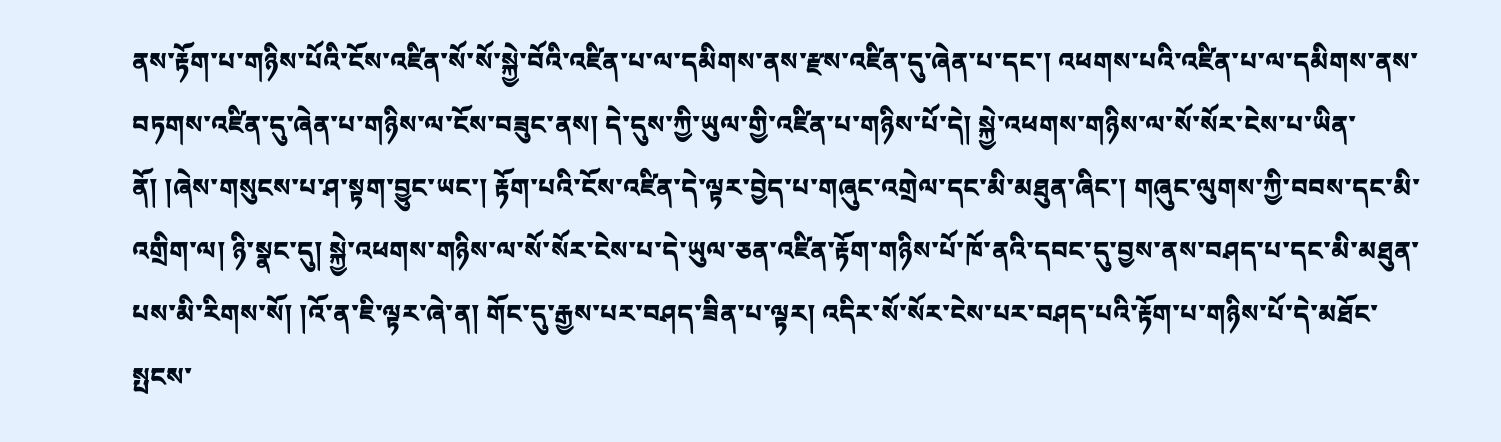ནས་རྟོག་པ་གཉིས་པོའི་ངོས་འཛིན་སོ་སོ་སྐྱེ་བོའི་འཛིན་པ་ལ་དམིགས་ནས་རྫས་འཛིན་དུ་ཞེན་པ་དང་། འཕགས་པའི་འཛིན་པ་ལ་དམིགས་ནས་བཏགས་འཛིན་དུ་ཞེན་པ་གཉིས་ལ་ངོས་བཟུང་ནས། དེ་དུས་ཀྱི་ཡུལ་གྱི་འཛིན་པ་གཉིས་པོ་དེ། སྐྱེ་འཕགས་གཉིས་ལ་སོ་སོར་ངེས་པ་ཡིན་ནོ། །ཞེས་གསུངས་པ་ཤ་སྟག་བྱུང་ཡང་། རྟོག་པའི་ངོས་འཛིན་དེ་ལྟར་བྱེད་པ་གཞུང་འགྲེལ་དང་མི་མཐུན་ཞིང་། གཞུང་ལུགས་ཀྱི་བབས་དང་མི་འགྲིག་ལ། ཉི་སྣང་དུ། སྐྱེ་འཕགས་གཉིས་ལ་སོ་སོར་ངེས་པ་དེ་ཡུལ་ཅན་འཛིན་རྟོག་གཉིས་པོ་ཁོ་ནའི་དབང་དུ་བྱས་ནས་བཤད་པ་དང་མི་མཐུན་པས་མི་རིགས་སོ། །འོ་ན་ཇི་ལྟར་ཞེ་ན། གོང་དུ་རྒྱས་པར་བཤད་ཟིན་པ་ལྟར། འདིར་སོ་སོར་ངེས་པར་བཤད་པའི་རྟོག་པ་གཉིས་པོ་དེ་མཐོང་སྤངས་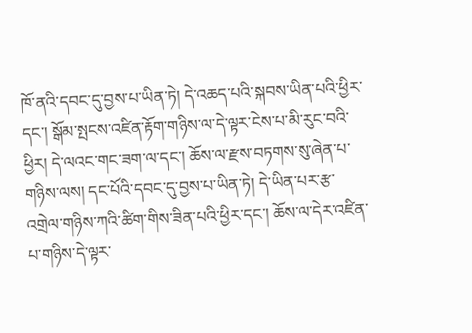ཁོ་ནའི་དབང་དུ་བྱས་པ་ཡིན་ཏེ། དེ་འཆད་པའི་སྐབས་ཡིན་པའི་ཕྱིར་དང་། སྒོམ་སྤངས་འཛིན་རྟོག་གཉིས་ལ་དེ་ལྟར་ངེས་པ་མི་རུང་བའི་ཕྱིར། དེ་ལའང་གང་ཟག་ལ་དང་། ཆོས་ལ་རྫས་བཏགས་སུ་ཞེན་པ་གཉིས་ལས། དང་པོའི་དབང་དུ་བྱས་པ་ཡིན་ཏེ། དེ་ཡིན་པར་རྩ་འགྲེལ་གཉིས་ཀའི་ཚིག་གིས་ཟིན་པའི་ཕྱིར་དང་། ཆོས་ལ་དེར་འཛིན་པ་གཉིས་དེ་ལྟར་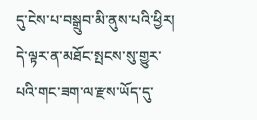དུ་ངེས་པ་བསྒྲུབ་མི་ནུས་པའི་ཕྱིར། དེ་ལྟར་ན་མཐོང་སྤངས་སུ་གྱུར་པའི་གང་ཟག་ལ་རྫས་ཡོད་དུ་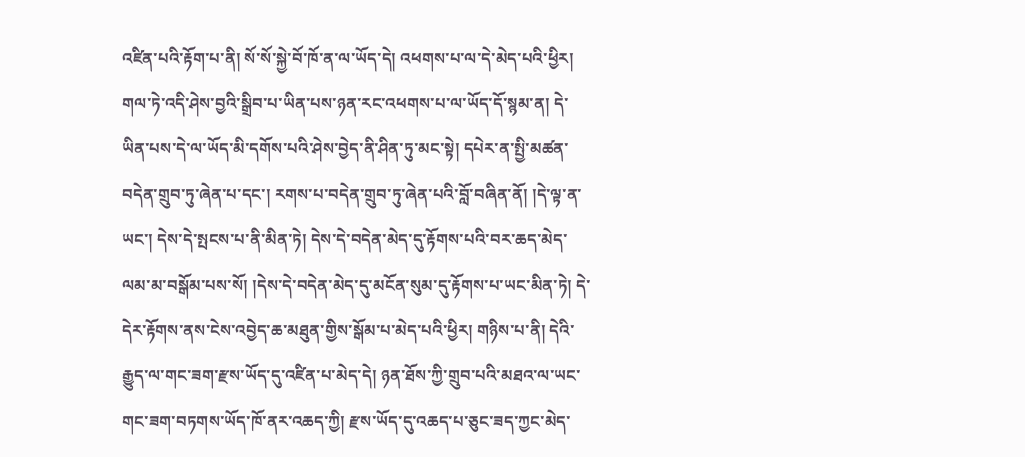འཛིན་པའི་རྟོག་པ་ནི། སོ་སོ་སྐྱེ་བོ་ཁོ་ན་ལ་ཡོད་དེ། འཕགས་པ་ལ་དེ་མེད་པའི་ཕྱིར། གལ་ཏེ་འདི་ཤེས་བྱའི་སྒྲིབ་པ་ཡིན་པས་ཉན་རང་འཕགས་པ་ལ་ཡོད་དོ་སྙམ་ན། དེ་ཡིན་པས་དེ་ལ་ཡོད་མི་དགོས་པའི་ཤེས་བྱེད་ནི་ཤིན་ཏུ་མང་སྟེ། དཔེར་ན་སྤྱི་མཚན་བདེན་གྲུབ་ཏུ་ཞེན་པ་དང་། རགས་པ་བདེན་གྲུབ་ཏུ་ཞེན་པའི་བློ་བཞིན་ནོ། །དེ་ལྟ་ན་ཡང་། དེས་དེ་སྤངས་པ་ནི་མིན་ཏེ། དེས་དེ་བདེན་མེད་དུ་རྟོགས་པའི་བར་ཆད་མེད་ལམ་མ་བསྒོམ་པས་སོ། །དེས་དེ་བདེན་མེད་དུ་མངོན་སུམ་དུ་རྟོགས་པ་ཡང་མིན་ཏེ། དེ་དེར་རྟོགས་ནས་ངེས་འབྱེད་ཆ་མཐུན་གྱིས་སྒོམ་པ་མེད་པའི་ཕྱིར། གཉིས་པ་ནི། དེའི་རྒྱུད་ལ་གང་ཟག་རྫས་ཡོད་དུ་འཛིན་པ་མེད་དེ། ཉན་ཐོས་ཀྱི་གྲུབ་པའི་མཐའ་ལ་ཡང་གང་ཟག་བཏགས་ཡོད་ཁོ་ནར་འཆད་ཀྱི། རྫས་ཡོད་དུ་འཆད་པ་ཅུང་ཟད་ཀྱང་མེད་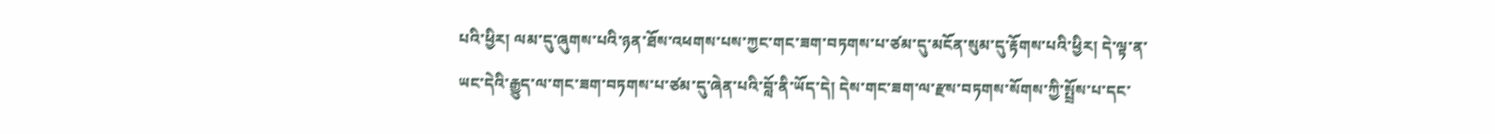པའི་ཕྱིར། ལམ་དུ་ཞུགས་པའི་ཉན་ཐོས་འཕགས་པས་ཀྱང་གང་ཟག་བཏགས་པ་ཙམ་དུ་མངོན་སུམ་དུ་རྟོགས་པའི་ཕྱིར། དེ་ལྟ་ན་ཡང་དེའི་རྒྱུད་ལ་གང་ཟག་བཏགས་པ་ཙམ་དུ་ཞེན་པའི་བློ་ནི་ཡོད་དེ། དེས་གང་ཟག་ལ་རྫས་བཏགས་སོགས་ཀྱི་སྤྲོས་པ་དང་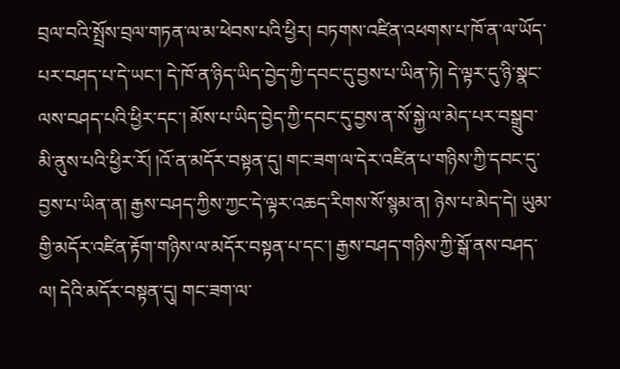བྲལ་བའི་སྤྲོས་བྲལ་གཏན་ལ་མ་ཕེབས་པའི་ཕྱིར། བཏགས་འཛིན་འཕགས་པ་ཁོ་ན་ལ་ཡོད་པར་བཤད་པ་དེ་ཡང་། དེ་ཁོ་ན་ཉིད་ཡིད་བྱེད་ཀྱི་དབང་དུ་བྱས་པ་ཡིན་ཏེ། དེ་ལྟར་དུ་ཉི་སྣང་ལས་བཤད་པའི་ཕྱིར་དང་། མོས་པ་ཡིད་བྱེད་ཀྱི་དབང་དུ་བྱས་ན་སོ་སྐྱེ་ལ་མེད་པར་བསྒྲུབ་མི་ནུས་པའི་ཕྱིར་རོ། །འོ་ན་མདོར་བསྟན་དུ། གང་ཟག་ལ་དེར་འཛིན་པ་གཉིས་ཀྱི་དབང་དུ་བྱས་པ་ཡིན་ན། རྒྱས་བཤད་ཀྱིས་ཀྱང་དེ་ལྟར་འཆད་རིགས་སོ་སྙམ་ན། ཉེས་པ་མེད་དེ། ཡུམ་གྱི་མདོར་འཛིན་རྟོག་གཉིས་ལ་མདོར་བསྟན་པ་དང་། རྒྱས་བཤད་གཉིས་ཀྱི་སྒོ་ནས་བཤད་ལ། དེའི་མདོར་བསྟན་དུ། གང་ཟག་ལ་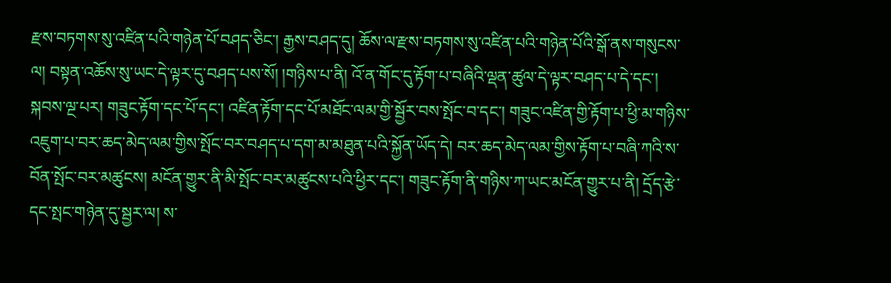རྫས་བཏགས་སུ་འཛིན་པའི་གཉེན་པོ་བཤད་ཅིང་། རྒྱས་བཤད་དུ། ཆོས་ལ་རྫས་བཏགས་སུ་འཛིན་པའི་གཉེན་པོའི་སྒོ་ནས་གསུངས་ལ། བསྟན་འཆོས་སུ་ཡང་དེ་ལྟར་དུ་བཤད་པས་སོ། །གཉིས་པ་ནི། འོ་ན་གོང་དུ་རྟོག་པ་བཞིའི་ལྡན་ཚུལ་དེ་ལྟར་བཤད་པ་དེ་དང་། སྐབས་ལྔ་པར། གཟུང་རྟོག་དང་པོ་དང་། འཛིན་རྟོག་དང་པོ་མཐོང་ལམ་གྱི་སྦྱོར་བས་སྤོང་བ་དང་། གཟུང་འཛིན་གྱི་རྟོག་པ་ཕྱི་མ་གཉིས་འཇུག་པ་བར་ཆད་མེད་ལམ་གྱིས་སྤོང་བར་བཤད་པ་དག་མ་མཐུན་པའི་སྐྱོན་ཡོད་དེ། བར་ཆད་མེད་ལམ་གྱིས་རྟོག་པ་བཞི་ཀའི་ས་བོན་སྤོང་བར་མཚུངས། མངོན་གྱུར་ནི་མི་སྤོང་བར་མཚུངས་པའི་ཕྱིར་དང་། གཟུང་རྟོག་ནི་གཉིས་ཀ་ཡང་མངོན་གྱུར་པ་ནི། དྲོད་རྩེ་དང་སྤང་གཉེན་དུ་སྦྱར་ལ། ས་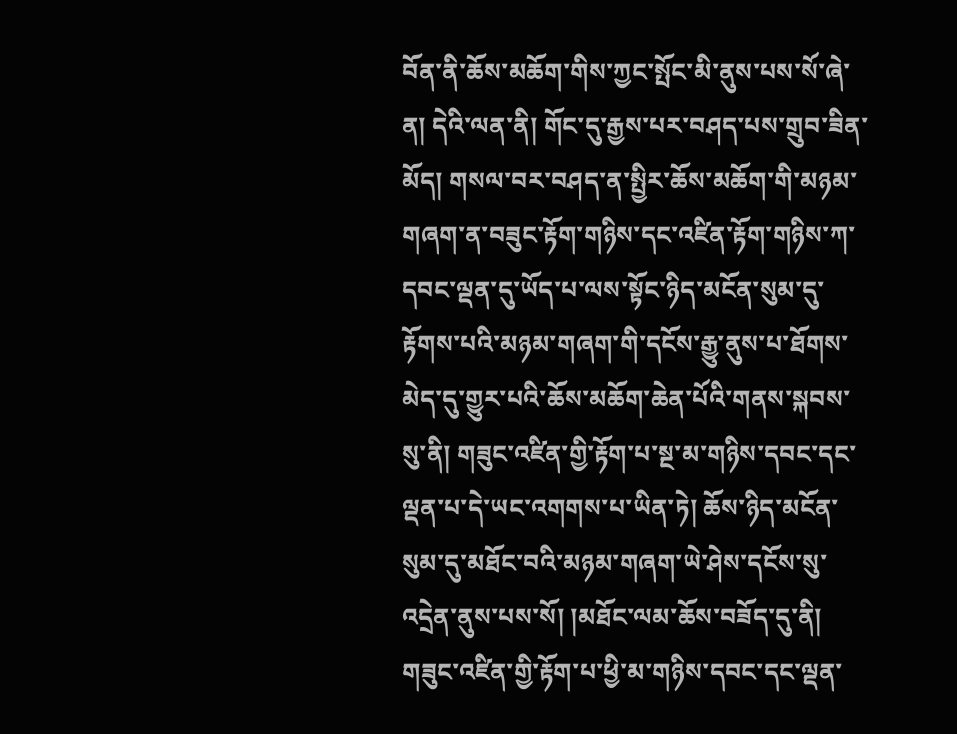བོན་ནི་ཆོས་མཆོག་གིས་ཀྱང་སྤོང་མི་ནུས་པས་སོ་ཞེ་ན། དེའི་ལན་ནི། གོང་དུ་རྒྱས་པར་བཤད་པས་གྲུབ་ཟིན་མོད། གསལ་བར་བཤད་ན་སྤྱིར་ཆོས་མཆོག་གི་མཉམ་གཞག་ན་བཟུང་རྟོག་གཉིས་དང་འཛིན་རྟོག་གཉིས་ཀ་དབང་ལྡན་དུ་ཡོད་པ་ལས་སྟོང་ཉིད་མངོན་སུམ་དུ་རྟོགས་པའི་མཉམ་གཞག་གི་དངོས་རྒྱུ་ནུས་པ་ཐོགས་མེད་དུ་གྱུར་པའི་ཆོས་མཆོག་ཆེན་པོའི་གནས་སྐབས་སུ་ནི། གཟུང་འཛིན་གྱི་རྟོག་པ་སྔ་མ་གཉིས་དབང་དང་ལྡན་པ་དེ་ཡང་འགགས་པ་ཡིན་ཏེ། ཆོས་ཉིད་མངོན་སུམ་དུ་མཐོང་བའི་མཉམ་གཞག་ཡེ་ཤེས་དངོས་སུ་འདྲེན་ནུས་པས་སོ། །མཐོང་ལམ་ཆོས་བཟོད་དུ་ནི། གཟུང་འཛིན་གྱི་རྟོག་པ་ཕྱི་མ་གཉིས་དབང་དང་ལྡན་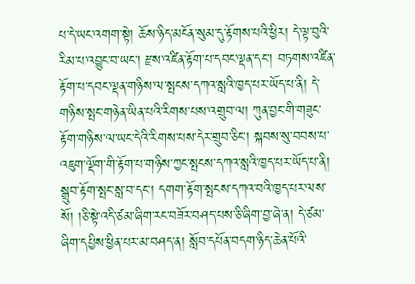པ་དེ་ཡང་འགག་སྟེ། ཆོས་ཉིད་མངོན་སུམ་དུ་རྟོགས་པའི་ཕྱིར། དེ་ལྟ་བུའི་རིམ་པ་འབྱུང་བ་ཡང་། རྫས་འཛིན་རྟོག་པ་དབང་ལྡན་དང་། བཏགས་འཛིན་རྟོག་པ་དབང་ལྡན་གཉིས་ལ་སྤངས་དཀའ་སླའི་ཁྱད་པར་ཡོད་པ་ནི། དེ་གཉིས་སྤང་གཉེན་ཡིན་པའི་རིགས་པས་འགྲུབ་ལ། ཀུན་བྱང་གི་གཟུང་རྟོག་གཉིས་ལ་ཡང་དེའི་རིགས་པས་དེར་གྲུབ་ཅིང་། སྐབས་སུ་བབས་པ་འཇུག་ལྡོག་གི་རྟོག་པ་གཉིས་ཀྱང་སྤངས་དཀའ་སླའི་ཁྱད་པར་ཡོད་པ་ནི། སྒྲུབ་རྟོག་སྤང་སླ་བ་དང་། དགག་རྟོག་སྤངས་དཀའ་བའི་ཁྱད་པར་ལས་སོ། །ཅི་སྟེ་འདི་ཙམ་ཞིག་རང་བཟོར་བཤད་པས་ཅི་ཞིག་བྱ་ཞེ་ན། དེ་ཙམ་ཞིག་དཔྱིས་ཕྱིན་པར་མ་བཤད་ན། སློབ་དཔོན་བདག་ཉིད་ཆེན་པོའི་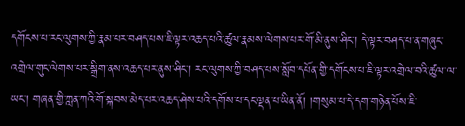དགོངས་པ་རང་ལུགས་ཀྱི་རྣམ་པར་བཤད་པས་ཇི་ལྟར་འཆད་པའི་ཚུལ་རྣམས་ལེགས་པར་གོ་མི་ནུས་ཤིང་། དེ་ལྟར་བཤད་པ་ན་གཞུང་འགྲེལ་གུང་ལེགས་པར་སྒྲིག་ནས་འཆད་པར་ནུས་ཤིང་། རང་ལུགས་ཀྱི་བཤད་པས་སློབ་དཔོན་གྱི་དགོངས་པ་ཇི་ལྟར་འགྲེལ་བའི་ཚུལ་ལ་ཡང་། གཞན་གྱི་ཀླན་ཀའི་གོ་སྐབས་མེད་པར་འཆད་ཤེས་པའི་དགོས་པ་དང་ལྡན་པ་ཡིན་ནོ། །གསུམ་པ་དེ་དག་གཉེན་པོས་ཇི་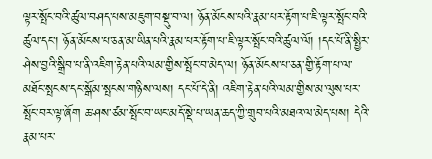ལྟར་སྤོང་བའི་ཚུལ་བཤད་པས་མཇུག་བསྡུ་བ་ལ། ཉོན་མོངས་པའི་རྣམ་པར་རྟོག་པ་ཇི་ལྟར་སྤོང་བའི་ཚུལ་དང་། ཉོན་མོངས་པ་ཅན་མ་ཡིན་པའི་རྣམ་པར་རྟོག་པ་ཇི་ལྟར་སྤོང་བའི་ཚུལ་ལོ། །དང་པོ་ནི་སྤྱིར་ཤེས་བྱའི་སྒྲིབ་པ་ནི་འཇིག་རྟེན་པའི་ལམ་གྱིས་སྤོང་བ་མེད་ལ། ཉོན་མོངས་པ་ཅན་གྱི་རྟོག་པ་ལ་མཐོང་སྤངས་དང་སྒོམ་སྤངས་གཉིས་ལས། དང་པོ་དེ་ནི། འཇིག་རྟེན་པའི་ལམ་གྱིས་མ་ལུས་པར་སྤོང་བར་ལྟ་ཞོག ཆ་ཤས་ཙམ་སྤོང་བ་ཡང་མདོ་སྡེ་པ་ཡན་ཆད་ཀྱི་གྲུབ་པའི་མཐའ་ལ་མེད་པས། དེའི་རྣམ་པར་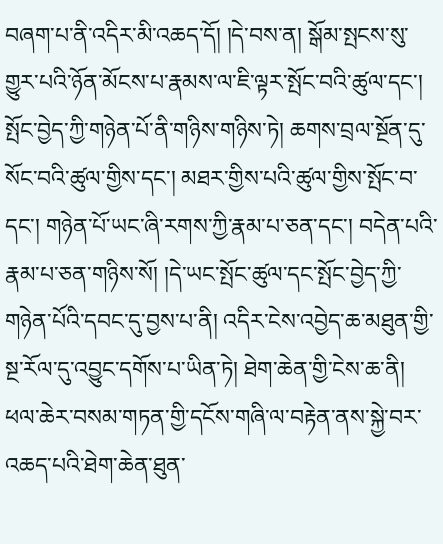བཞག་པ་ནི་འདིར་མི་འཆད་དོ། །དེ་བས་ན། སྒོམ་སྤངས་སུ་གྱུར་པའི་ཉོན་མོངས་པ་རྣམས་ལ་ཇི་ལྟར་སྤོང་བའི་ཚུལ་དང་། སྤོང་བྱེད་ཀྱི་གཉེན་པོ་ནི་གཉིས་གཉིས་ཏེ། ཆགས་བྲལ་སྔོན་དུ་སོང་བའི་ཚུལ་གྱིས་དང་། མཐར་གྱིས་པའི་ཚུལ་གྱིས་སྤོང་བ་དང་། གཉེན་པོ་ཡང་ཞི་རགས་ཀྱི་རྣམ་པ་ཅན་དང་། བདེན་པའི་རྣམ་པ་ཅན་གཉིས་སོ། །དེ་ཡང་སྤོང་ཚུལ་དང་སྤོང་བྱེད་ཀྱི་གཉེན་པོའི་དབང་དུ་བྱས་པ་ནི། འདིར་ངེས་འབྱེད་ཆ་མཐུན་གྱི་སྔ་རོལ་དུ་འབྱུང་དགོས་པ་ཡིན་ཏེ། ཐེག་ཆེན་གྱི་ངེས་ཆ་ནི། ཕལ་ཆེར་བསམ་གཏན་གྱི་དངོས་གཞི་ལ་བརྟེན་ནས་སྐྱེ་བར་འཆད་པའི་ཐེག་ཆེན་ཐུན་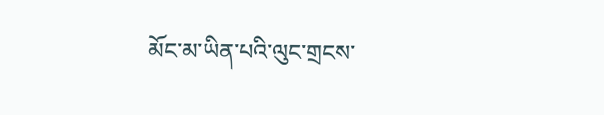མོང་མ་ཡིན་པའི་ལུང་གྲངས་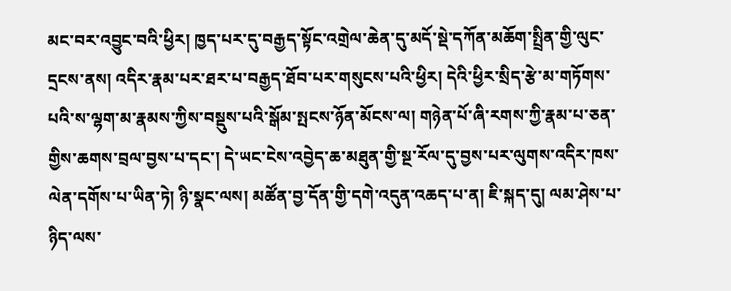མང་བར་འབྱུང་བའི་ཕྱིར། ཁྱད་པར་དུ་བརྒྱད་སྟོང་འགྲེལ་ཆེན་དུ་མདོ་སྡེ་དཀོན་མཆོག་སྤྲིན་གྱི་ལུང་དྲངས་ནས། འདིར་རྣམ་པར་ཐར་པ་བརྒྱད་ཐོབ་པར་གསུངས་པའི་ཕྱིར། དེའི་ཕྱིར་སྲིད་རྩེ་མ་གཏོགས་པའི་ས་ལྷག་མ་རྣམས་ཀྱིས་བསྡུས་པའི་སྒོམ་སྤངས་ཉོན་མོངས་ལ། གཉེན་པོ་ཞི་རགས་ཀྱི་རྣམ་པ་ཅན་གྱིས་ཆགས་བྲལ་བྱས་པ་དང་། དེ་ཡང་ངེས་འབྱེད་ཆ་མཐུན་གྱི་སྔ་རོལ་དུ་བྱས་པར་ལུགས་འདིར་ཁས་ལེན་དགོས་པ་ཡིན་ཏེ། ཉི་སྣང་ལས། མཚོན་བྱ་དོན་གྱི་དགེ་འདུན་འཆད་པ་ན། ཇི་སྐད་དུ། ལམ་ཤེས་པ་ཉིད་ལས་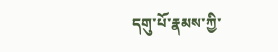དགུ་པོ་རྣམས་ཀྱི་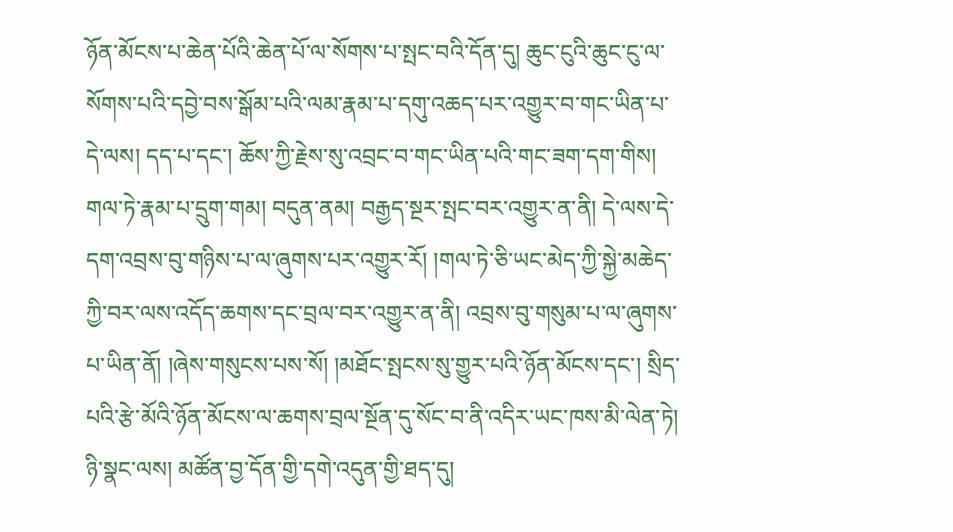ཉོན་མོངས་པ་ཆེན་པོའི་ཆེན་པོ་ལ་སོགས་པ་སྤང་བའི་དོན་དུ། ཆུང་ངུའི་ཆུང་ངུ་ལ་སོགས་པའི་དབྱེ་བས་སྒོམ་པའི་ལམ་རྣམ་པ་དགུ་འཆད་པར་འགྱུར་བ་གང་ཡིན་པ་དེ་ལས། དད་པ་དང་། ཆོས་ཀྱི་རྗེས་སུ་འབྲང་བ་གང་ཡིན་པའི་གང་ཟག་དག་གིས། གལ་ཏེ་རྣམ་པ་དྲུག་གམ། བདུན་ནམ། བརྒྱད་སྔར་སྤང་བར་འགྱུར་ན་ནི། དེ་ལས་དེ་དག་འབྲས་བུ་གཉིས་པ་ལ་ཞུགས་པར་འགྱུར་རོ། །གལ་ཏེ་ཅི་ཡང་མེད་ཀྱི་སྐྱེ་མཆེད་ཀྱི་བར་ལས་འདོད་ཆགས་དང་བྲལ་བར་འགྱུར་ན་ནི། འབྲས་བུ་གསུམ་པ་ལ་ཞུགས་པ་ཡིན་ནོ། །ཞེས་གསུངས་པས་སོ། །མཐོང་སྤངས་སུ་གྱུར་པའི་ཉོན་མོངས་དང་། སྲིད་པའི་རྩེ་མོའི་ཉོན་མོངས་ལ་ཆགས་བྲལ་སྔོན་དུ་སོང་བ་ནི་འདིར་ཡང་ཁས་མི་ལེན་ཏེ། ཉི་སྣང་ལས། མཚོན་བྱ་དོན་གྱི་དགེ་འདུན་གྱི་ཐད་དུ།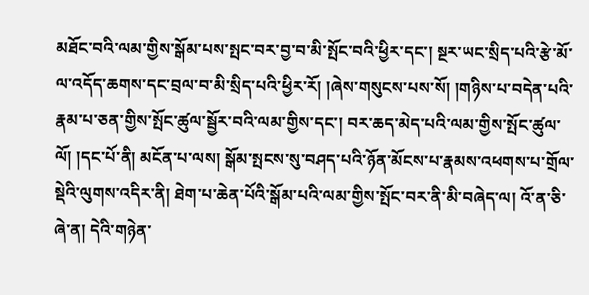མཐོང་བའི་ལམ་གྱིས་སྒོམ་པས་སྤང་བར་བྱ་བ་མི་སྤོང་བའི་ཕྱིར་དང་། སྔར་ཡང་སྲིད་པའི་རྩེ་མོ་ལ་འདོད་ཆགས་དང་བྲལ་བ་མི་སྲིད་པའི་ཕྱིར་རོ། །ཞེས་གསུངས་པས་སོ། །གཉིས་པ་བདེན་པའི་རྣམ་པ་ཅན་གྱིས་སྤོང་ཚུལ་སྦྱོར་བའི་ལམ་གྱིས་དང་། བར་ཆད་མེད་པའི་ལམ་གྱིས་སྤོང་ཚུལ་ལོ། །དང་པོ་ནི། མངོན་པ་ལས། སྒོམ་སྤངས་སུ་བཤད་པའི་ཉོན་མོངས་པ་རྣམས་འཕགས་པ་གྲོལ་སྡེའི་ལུགས་འདིར་ནི། ཐེག་པ་ཆེན་པོའི་སྒོམ་པའི་ལམ་གྱིས་སྤོང་བར་ནི་མི་བཞེད་ལ། འོ་ན་ཅི་ཞེ་ན། དེའི་གཉེན་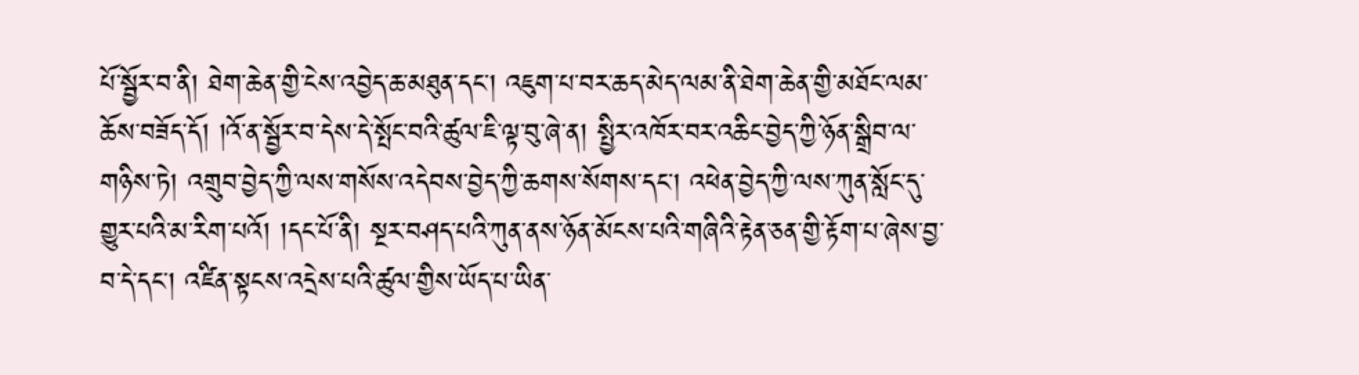པོ་སྦྱོར་བ་ནི། ཐེག་ཆེན་གྱི་ངེས་འབྱེད་ཆ་མཐུན་དང་། འཇུག་པ་བར་ཆད་མེད་ལམ་ནི་ཐེག་ཆེན་གྱི་མཐོང་ལམ་ཆོས་བཟོད་དོ། །འོ་ན་སྦྱོར་བ་དེས་དེ་སྤོང་བའི་ཚུལ་ཇི་ལྟ་བུ་ཞེ་ན། སྤྱིར་འཁོར་བར་འཆིང་བྱེད་ཀྱི་ཉོན་སྒྲིབ་ལ་གཉིས་ཏེ། འགྲུབ་བྱེད་ཀྱི་ལས་གསོས་འདེབས་བྱེད་ཀྱི་ཆགས་སོགས་དང་། འཕེན་བྱེད་ཀྱི་ལས་ཀུན་སློང་དུ་གྱུར་པའི་མ་རིག་པའོ། །དང་པོ་ནི། སྔར་བཤད་པའི་ཀུན་ནས་ཉོན་མོངས་པའི་གཞིའི་རྟེན་ཅན་གྱི་རྟོག་པ་ཞེས་བྱ་བ་དེ་དང་། འཛིན་སྟངས་འདྲེས་པའི་ཚུལ་གྱིས་ཡོད་པ་ཡིན་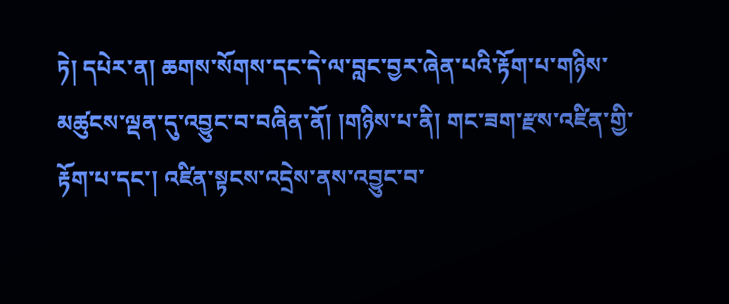ཏེ། དཔེར་ན། ཆགས་སོགས་དང་དེ་ལ་བླང་བྱར་ཞེན་པའི་རྟོག་པ་གཉིས་མཚུངས་ལྡན་དུ་འབྱུང་བ་བཞིན་ནོ། །གཉིས་པ་ནི། གང་ཟག་རྫས་འཛིན་གྱི་རྟོག་པ་དང་། འཛིན་སྟངས་འདྲེས་ནས་འབྱུང་བ་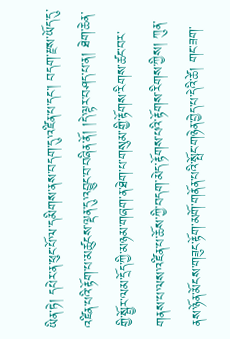ཡིན་ཏེ། དཔེར་ན་ཕུང་པོ་ལ་དམིགས་ནས་བདག་དུ་འཛིན་པ་དང་། བདག་རྫས་ཡོད་དུ་འཛིན་པའི་རྟོག་པ་མཚུངས་ལྡན་དུ་འབྱུང་བ་བཞིན་ནོ། །དེ་ལྟར་བཤད་པ་ན། ཐེག་ཆེན་གྱི་སྦྱོར་ལམ་དྲོད་ཀྱི་མཉམ་གཞག་ན་ཐེག་པ་གསུམ་གྱི་རྟོགས་རིགས་ཚང་བར་གནས་པ་ལས་འཛིན་པ་ཆོས་ཀྱི་བདག་མེད་རྟོགས་པའི་རྟོགས་རིགས་ཀྱིས། ཀུན་ནས་ཉོན་མོངས་གཟུང་རྟོག་མགོ་གནོན་པའི་སྤོང་གཉེན་བྱེད་པ་དེའི་ཚེ། གང་ཟག་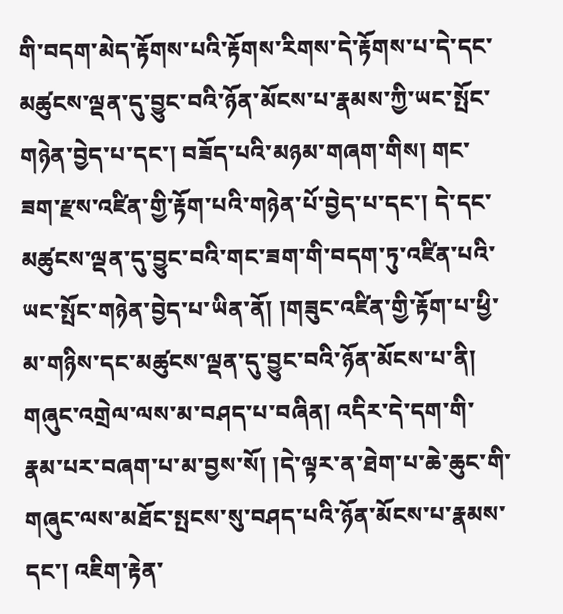གི་བདག་མེད་རྟོགས་པའི་རྟོགས་རིགས་དེ་རྟོགས་པ་དེ་དང་མཚུངས་ལྡན་དུ་བྱུང་བའི་ཉོན་མོངས་པ་རྣམས་ཀྱི་ཡང་སྤོང་གཉེན་བྱེད་པ་དང་། བཟོད་པའི་མཉམ་གཞག་གིས། གང་ཟག་རྫས་འཛིན་གྱི་རྟོག་པའི་གཉེན་པོ་བྱེད་པ་དང་། དེ་དང་མཚུངས་ལྡན་དུ་བྱུང་བའི་གང་ཟག་གི་བདག་ཏུ་འཛིན་པའི་ཡང་སྤོང་གཉེན་བྱེད་པ་ཡིན་ནོ། །གཟུང་འཛིན་གྱི་རྟོག་པ་ཕྱི་མ་གཉིས་དང་མཚུངས་ལྡན་དུ་བྱུང་བའི་ཉོན་མོངས་པ་ནི། གཞུང་འགྲེལ་ལས་མ་བཤད་པ་བཞིན། འདིར་དེ་དག་གི་རྣམ་པར་བཞག་པ་མ་བྱས་སོ། །དེ་ལྟར་ན་ཐེག་པ་ཆེ་ཆུང་གི་གཞུང་ལས་མཐོང་སྤངས་སུ་བཤད་པའི་ཉོན་མོངས་པ་རྣམས་དང་། འཇིག་རྟེན་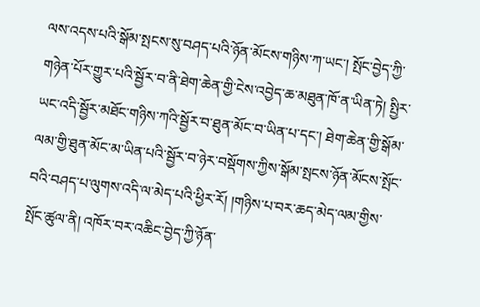ལས་འདས་པའི་སྒོམ་སྤངས་སུ་བཤད་པའི་ཉོན་མོངས་གཉིས་ཀ་ཡང་། སྤོང་བྱེད་ཀྱི་གཉེན་པོར་གྱུར་པའི་སྦྱོར་བ་ནི་ཐེག་ཆེན་གྱི་ངེས་འབྱེད་ཆ་མཐུན་ཁོ་ན་ཡིན་ཏེ། སྤྱིར་ཡང་འདི་སྦྱོར་མཐོང་གཉིས་ཀའི་སྦྱོར་བ་ཐུན་མོང་བ་ཡིན་པ་དང་། ཐེག་ཆེན་གྱི་སྒོམ་ལམ་གྱི་ཐུན་མོང་མ་ཡིན་པའི་སྦྱོར་བ་ཉེར་བསྡོགས་ཀྱིས་སྒོམ་སྤངས་ཉོན་མོངས་སྤོང་བའི་བཤད་པ་ལུགས་འདི་ལ་མེད་པའི་ཕྱིར་རོ། །གཉིས་པ་བར་ཆད་མེད་ལམ་གྱིས་སྤོང་ཚུལ་ནི། འཁོར་བར་འཆིང་བྱེད་ཀྱི་ཉོན་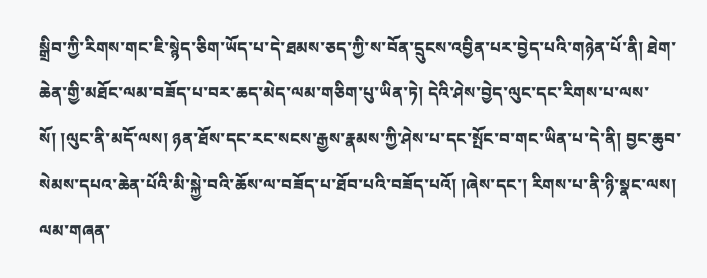སྒྲིབ་ཀྱི་རིགས་གང་ཇི་སྙེད་ཅིག་ཡོད་པ་དེ་ཐམས་ཅད་ཀྱི་ས་བོན་དྲུངས་འབྱིན་པར་བྱེད་པའི་གཉེན་པོ་ནི། ཐེག་ཆེན་གྱི་མཐོང་ལམ་བཟོད་པ་བར་ཆད་མེད་ལམ་གཅིག་པུ་ཡིན་ཏེ། དེའི་ཤེས་བྱེད་ལུང་དང་རིགས་པ་ལས་སོ། །ལུང་ནི་མདོ་ལས། ཉན་ཐོས་དང་རང་སངས་རྒྱས་རྣམས་ཀྱི་ཤེས་པ་དང་སྤོང་བ་གང་ཡིན་པ་དེ་ནི། བྱང་ཆུབ་སེམས་དཔའ་ཆེན་པོའི་མི་སྐྱེ་བའི་ཆོས་ལ་བཟོད་པ་ཐོབ་པའི་བཟོད་པའོ། །ཞེས་དང་། རིགས་པ་ནི་ཉི་སྣང་ལས། ལམ་གཞན་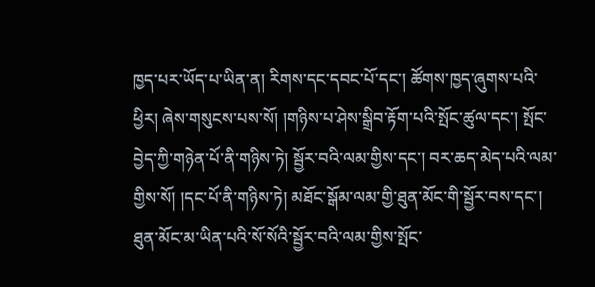ཁྱད་པར་ཡོད་པ་ཡིན་ན། རིགས་དང་དབང་པོ་དང་། ཚོགས་ཁྱད་ཞུགས་པའི་ཕྱིར། ཞེས་གསུངས་པས་སོ། །གཉིས་པ་ཤེས་སྒྲིབ་རྟོག་པའི་སྤོང་ཚུལ་དང་། སྤོང་བྱེད་ཀྱི་གཉེན་པོ་ནི་གཉིས་ཏེ། སྦྱོར་བའི་ལམ་གྱིས་དང་། བར་ཆད་མེད་པའི་ལམ་གྱིས་སོ། །དང་པོ་ནི་གཉིས་ཏེ། མཐོང་སྒོམ་ལམ་གྱི་ཐུན་མོང་གི་སྦྱོར་བས་དང་། ཐུན་མོང་མ་ཡིན་པའི་སོ་སོའི་སྦྱོར་བའི་ལམ་གྱིས་སྤོང་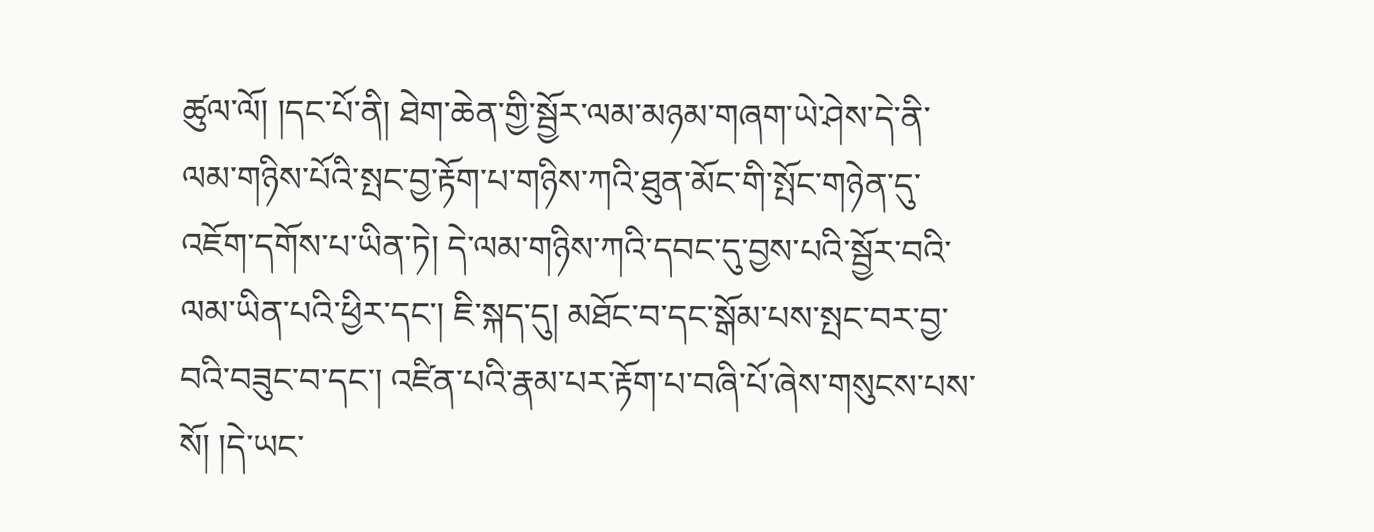ཚུལ་ལོ། །དང་པོ་ནི། ཐེག་ཆེན་གྱི་སྦྱོར་ལམ་མཉམ་གཞག་ཡེ་ཤེས་དེ་ནི་ལམ་གཉིས་པོའི་སྤང་བྱ་རྟོག་པ་གཉིས་ཀའི་ཐུན་མོང་གི་སྤོང་གཉེན་དུ་འཇོག་དགོས་པ་ཡིན་ཏེ། དེ་ལམ་གཉིས་ཀའི་དབང་དུ་བྱས་པའི་སྦྱོར་བའི་ལམ་ཡིན་པའི་ཕྱིར་དང་། ཇི་སྐད་དུ། མཐོང་བ་དང་སྒོམ་པས་སྤང་བར་བྱ་བའི་བཟུང་བ་དང་། འཛིན་པའི་རྣམ་པར་རྟོག་པ་བཞི་པོ་ཞེས་གསུངས་པས་སོ། །དེ་ཡང་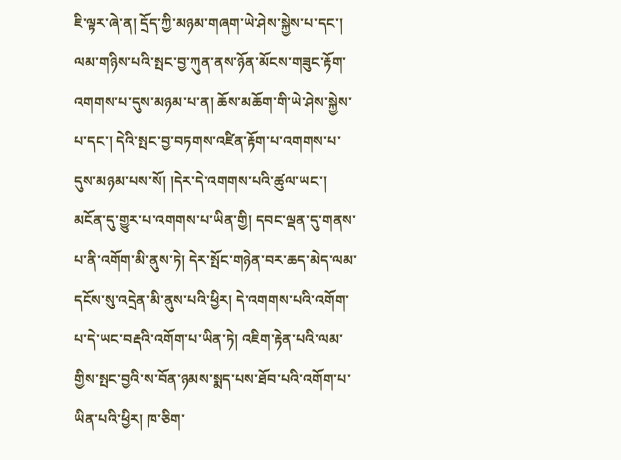ཇི་ལྟར་ཞེ་ན། དྲོད་ཀྱི་མཉམ་གཞག་ཡེ་ཤེས་སྐྱེས་པ་དང་། ལམ་གཉིས་པའི་སྤང་བྱ་ཀུན་ནས་ཉོན་མོངས་གཟུང་རྟོག་འགགས་པ་དུས་མཉམ་པ་ན། ཆོས་མཆོག་གི་ཡེ་ཤེས་སྐྱེས་པ་དང་། དེའི་སྤང་བྱ་བཏགས་འཛིན་རྟོག་པ་འགགས་པ་དུས་མཉམ་པས་སོ། །དེར་དེ་འགགས་པའི་ཚུལ་ཡང་། མངོན་དུ་གྱུར་པ་འགགས་པ་ཡིན་གྱི། དབང་ལྡན་དུ་གནས་པ་ནི་འགོག་མི་ནུས་ཏེ། དེར་སྤོང་གཉེན་བར་ཆད་མེད་ལམ་དངོས་སུ་འདྲེན་མི་ནུས་པའི་ཕྱིར། དེ་འགགས་པའི་འགོག་པ་དེ་ཡང་བརྡའི་འགོག་པ་ཡིན་ཏེ། འཇིག་རྟེན་པའི་ལམ་གྱིས་སྤང་བྱའི་ས་བོན་ཉམས་སྨད་པས་ཐོབ་པའི་འགོག་པ་ཡིན་པའི་ཕྱིར། ཁ་ཅིག་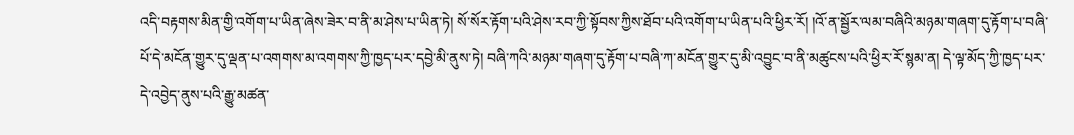འདི་བརྟགས་མིན་གྱི་འགོག་པ་ཡིན་ཞེས་ཟེར་བ་ནི་མ་ཤེས་པ་ཡིན་ཏེ། སོ་སོར་རྟོག་པའི་ཤེས་རབ་ཀྱི་སྟོབས་ཀྱིས་ཐོབ་པའི་འགོག་པ་ཡིན་པའི་ཕྱིར་རོ། །འོ་ན་སྦྱོར་ལམ་བཞིའི་མཉམ་གཞག་དུ་རྟོག་པ་བཞི་པོ་དེ་མངོན་གྱུར་དུ་ལྡན་པ་འགགས་མ་འགགས་ཀྱི་ཁྱད་པར་དབྱེ་མི་ནུས་ཏེ། བཞི་ཀའི་མཉམ་གཞག་དུ་རྟོག་པ་བཞི་ཀ་མངོན་གྱུར་དུ་མི་འབྱུང་བ་ནི་མཚུངས་པའི་ཕྱིར་རོ་སྙམ་ན། དེ་ལྟ་མོད་ཀྱི་ཁྱད་པར་དེ་འབྱེད་ནུས་པའི་རྒྱུ་མཚན་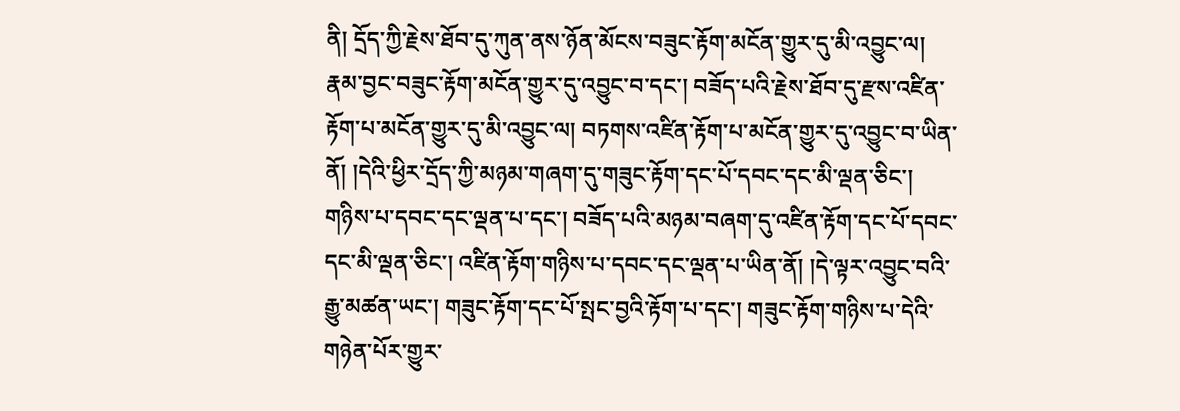ནི། དྲོད་ཀྱི་རྗེས་ཐོབ་དུ་ཀུན་ནས་ཉོན་མོངས་བཟུང་རྟོག་མངོན་གྱུར་དུ་མི་འབྱུང་ལ། རྣམ་བྱང་བཟུང་རྟོག་མངོན་གྱུར་དུ་འབྱུང་བ་དང་། བཟོད་པའི་རྗེས་ཐོབ་དུ་རྫས་འཛིན་རྟོག་པ་མངོན་གྱུར་དུ་མི་འབྱུང་ལ། བཏགས་འཛིན་རྟོག་པ་མངོན་གྱུར་དུ་འབྱུང་བ་ཡིན་ནོ། །དེའི་ཕྱིར་དྲོད་ཀྱི་མཉམ་གཞག་དུ་གཟུང་རྟོག་དང་པོ་དབང་དང་མི་ལྡན་ཅིང་། གཉིས་པ་དབང་དང་ལྡན་པ་དང་། བཟོད་པའི་མཉམ་བཞག་དུ་འཛིན་རྟོག་དང་པོ་དབང་དང་མི་ལྡན་ཅིང་། འཛིན་རྟོག་གཉིས་པ་དབང་དང་ལྡན་པ་ཡིན་ནོ། །དེ་ལྟར་འབྱུང་བའི་རྒྱུ་མཚན་ཡང་། གཟུང་རྟོག་དང་པོ་སྤང་བྱའི་རྟོག་པ་དང་། གཟུང་རྟོག་གཉིས་པ་དེའི་གཉེན་པོར་གྱུར་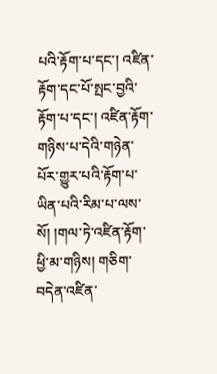པའི་རྟོག་པ་དང་། འཛིན་རྟོག་དང་པོ་སྤང་བྱའི་རྟོག་པ་དང་། འཛིན་རྟོག་གཉིས་པ་དེའི་གཉེན་པོར་གྱུར་པའི་རྟོག་པ་ཡིན་པའི་རིམ་པ་ལས་སོ། །གལ་ཏེ་འཛིན་རྟོག་ཕྱི་མ་གཉིས། གཅིག་བདེན་འཛིན་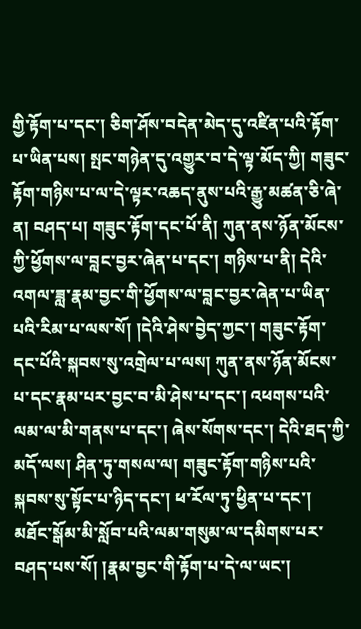གྱི་རྟོག་པ་དང་། ཅིག་ཤོས་བདེན་མེད་དུ་འཛིན་པའི་རྟོག་པ་ཡིན་པས། སྤང་གཉེན་དུ་འགྱུར་བ་དེ་ལྟ་མོད་ཀྱི། གཟུང་རྟོག་གཉིས་པ་ལ་དེ་ལྟར་འཆད་ནུས་པའི་རྒྱུ་མཚན་ཅི་ཞེ་ན། བཤད་པ། གཟུང་རྟོག་དང་པོ་ནི། ཀུན་ནས་ཉོན་མོངས་ཀྱི་ཕྱོགས་ལ་བླང་བྱར་ཞེན་པ་དང་། གཉིས་པ་ནི། དེའི་འགལ་ཟླ་རྣམ་བྱང་གི་ཕྱོགས་ལ་བླང་བྱར་ཞེན་པ་ཡིན་པའི་རིམ་པ་ལས་སོ། །དེའི་ཤེས་བྱེད་ཀྱང་། གཟུང་རྟོག་དང་པོའི་སྐབས་སུ་འགྲེལ་པ་ལས། ཀུན་ནས་ཉོན་མོངས་པ་དང་རྣམ་པར་བྱང་བ་མི་ཤེས་པ་དང་། འཕགས་པའི་ལམ་ལ་མི་གནས་པ་དང་། ཞེས་སོགས་དང་། དེའི་ཐད་ཀྱི་མདོ་ལས། ཤིན་ཏུ་གསལ་ལ། གཟུང་རྟོག་གཉིས་པའི་སྐབས་སུ་སྟོང་པ་ཉིད་དང་། ཕ་རོལ་ཏུ་ཕྱིན་པ་དང་། མཐོང་སྒོམ་མི་སློབ་པའི་ལམ་གསུམ་ལ་དམིགས་པར་བཤད་པས་སོ། །རྣམ་བྱང་གི་རྟོག་པ་དེ་ལ་ཡང་།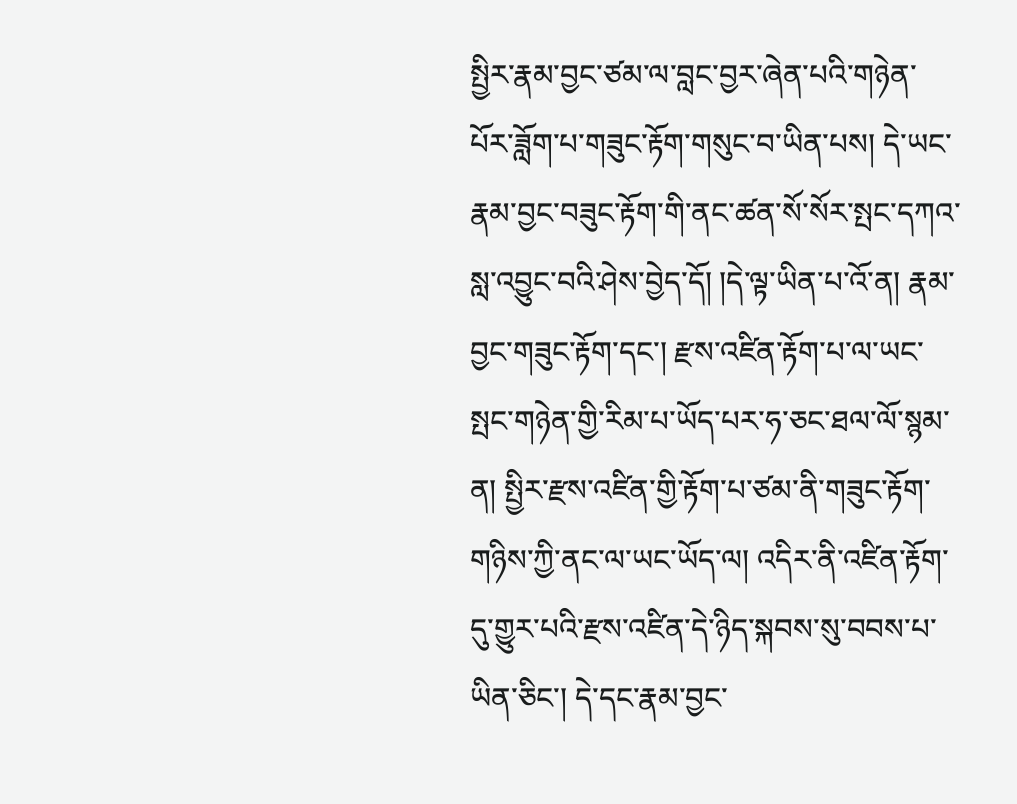སྤྱིར་རྣམ་བྱང་ཙམ་ལ་བླང་བྱར་ཞེན་པའི་གཉེན་པོར་ཟློག་པ་གཟུང་རྟོག་གསུང་བ་ཡིན་པས། དེ་ཡང་རྣམ་བྱང་བཟུང་རྟོག་གི་ནང་ཚན་སོ་སོར་སྤང་དཀའ་སླ་འབྱུང་བའི་ཤེས་བྱེད་དོ། །དེ་ལྟ་ཡིན་པ་འོ་ན། རྣམ་བྱང་གཟུང་རྟོག་དང་། རྫས་འཛིན་རྟོག་པ་ལ་ཡང་སྤང་གཉེན་གྱི་རིམ་པ་ཡོད་པར་ཧ་ཅང་ཐལ་ལོ་སྙམ་ན། སྤྱིར་རྫས་འཛིན་གྱི་རྟོག་པ་ཙམ་ནི་གཟུང་རྟོག་གཉིས་ཀྱི་ནང་ལ་ཡང་ཡོད་ལ། འདིར་ནི་འཛིན་རྟོག་དུ་གྱུར་པའི་རྫས་འཛིན་དེ་ཉིད་སྐབས་སུ་བབས་པ་ཡིན་ཅིང་། དེ་དང་རྣམ་བྱང་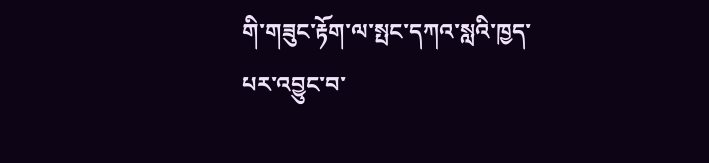གི་གཟུང་རྟོག་ལ་སྤང་དཀའ་སླའི་ཁྱད་པར་འབྱུང་བ་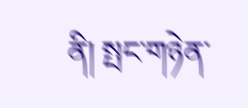ནི། སྤང་གཉེན་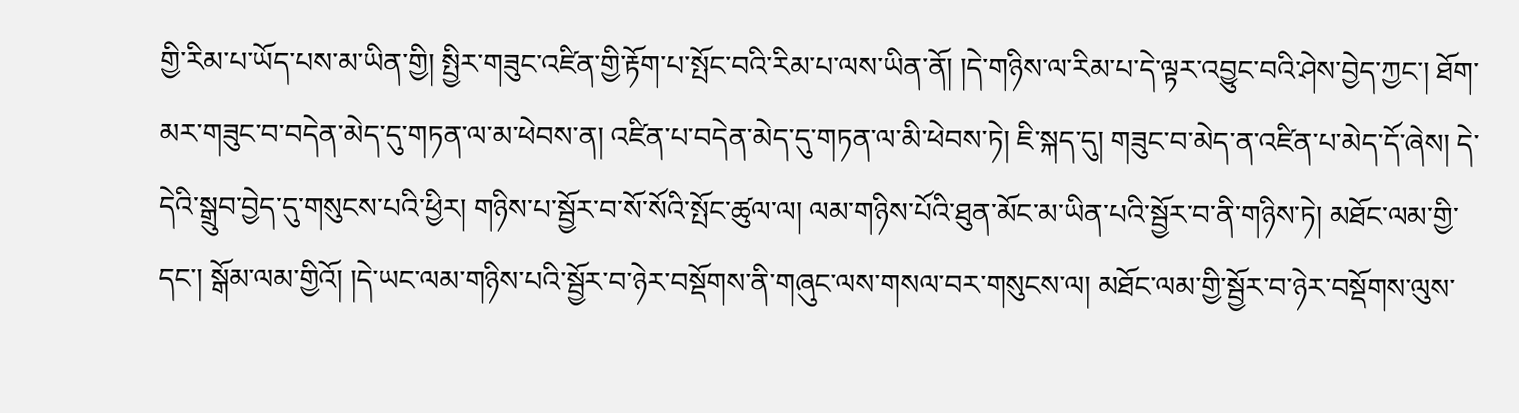གྱི་རིམ་པ་ཡོད་པས་མ་ཡིན་གྱི། སྤྱིར་གཟུང་འཛིན་གྱི་རྟོག་པ་སྤོང་བའི་རིམ་པ་ལས་ཡིན་ནོ། །དེ་གཉིས་ལ་རིམ་པ་དེ་ལྟར་འབྱུང་བའི་ཤེས་བྱེད་ཀྱང་། ཐོག་མར་གཟུང་བ་བདེན་མེད་དུ་གཏན་ལ་མ་ཕེབས་ན། འཛིན་པ་བདེན་མེད་དུ་གཏན་ལ་མི་ཕེབས་ཏེ། ཇི་སྐད་དུ། གཟུང་བ་མེད་ན་འཛིན་པ་མེད་དོ་ཞེས། དེ་དེའི་སྒྲུབ་བྱེད་དུ་གསུངས་པའི་ཕྱིར། གཉིས་པ་སྦྱོར་བ་སོ་སོའི་སྤོང་ཚུལ་ལ། ལམ་གཉིས་པོའི་ཐུན་མོང་མ་ཡིན་པའི་སྦྱོར་བ་ནི་གཉིས་ཏེ། མཐོང་ལམ་གྱི་དང་། སྒོམ་ལམ་གྱིའོ། །དེ་ཡང་ལམ་གཉིས་པའི་སྦྱོར་བ་ཉེར་བསྡོགས་ནི་གཞུང་ལས་གསལ་བར་གསུངས་ལ། མཐོང་ལམ་གྱི་སྦྱོར་བ་ཉེར་བསྡོགས་ལུས་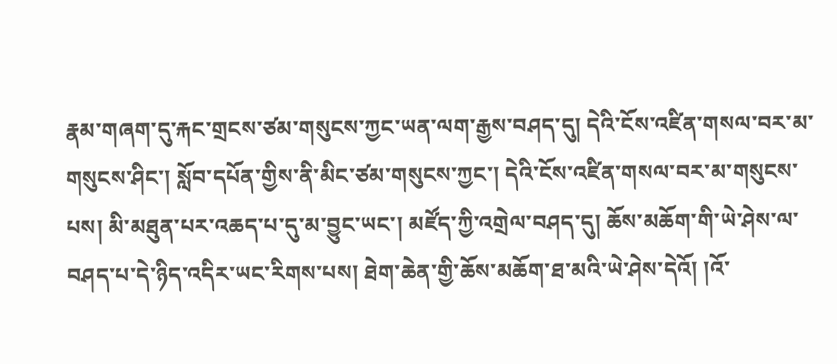རྣམ་གཞག་དུ་རྐང་གྲངས་ཙམ་གསུངས་ཀྱང་ཡན་ལག་རྒྱས་བཤད་དུ། དེའི་ངོས་འཛིན་གསལ་བར་མ་གསུངས་ཤིང་། སློབ་དཔོན་གྱིས་ནི་མིང་ཙམ་གསུངས་ཀྱང་། དེའི་ངོས་འཛིན་གསལ་བར་མ་གསུངས་པས། མི་མཐུན་པར་འཆད་པ་དུ་མ་བྱུང་ཡང་། མཛོད་ཀྱི་འགྲེལ་བཤད་དུ། ཆོས་མཆོག་གི་ཡེ་ཤེས་ལ་བཤད་པ་དེ་ཉིད་འདིར་ཡང་རིགས་པས། ཐེག་ཆེན་གྱི་ཆོས་མཆོག་ཐ་མའི་ཡེ་ཤེས་དེའོ། །འོ་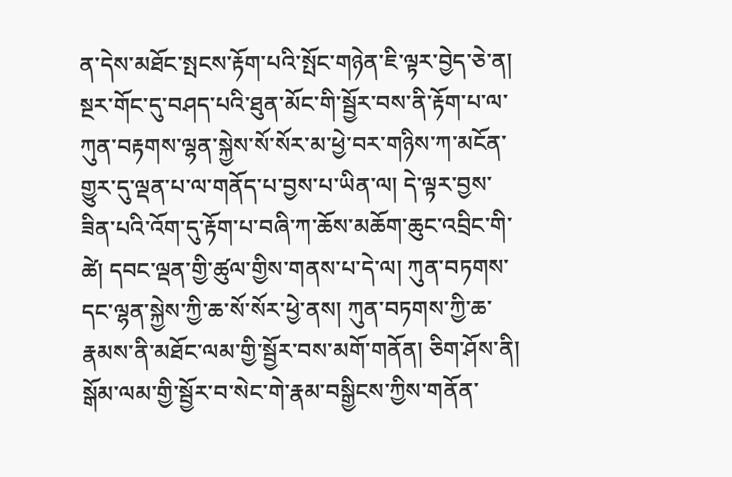ན་དེས་མཐོང་སྤངས་རྟོག་པའི་སྤོང་གཉེན་ཇི་ལྟར་བྱེད་ཅེ་ན། སྔར་གོང་དུ་བཤད་པའི་ཐུན་མོང་གི་སྦྱོར་བས་ནི་རྟོག་པ་ལ་ཀུན་བརྟགས་ལྷན་སྐྱེས་སོ་སོར་མ་ཕྱེ་བར་གཉིས་ཀ་མངོན་གྱུར་དུ་ལྡན་པ་ལ་གནོད་པ་བྱས་པ་ཡིན་ལ། དེ་ལྟར་བྱས་ཟིན་པའི་འོག་དུ་རྟོག་པ་བཞི་ཀ་ཆོས་མཆོག་ཆུང་འབྲིང་གི་ཚེ། དབང་ལྡན་གྱི་ཚུལ་གྱིས་གནས་པ་དེ་ལ། ཀུན་བཏགས་དང་ལྷན་སྐྱེས་ཀྱི་ཆ་སོ་སོར་ཕྱེ་ནས། ཀུན་བཏགས་ཀྱི་ཆ་རྣམས་ནི་མཐོང་ལམ་གྱི་སྦྱོར་བས་མགོ་གནོན། ཅིག་ཤོས་ནི། སྒོམ་ལམ་གྱི་སྦྱོར་བ་སེང་གེ་རྣམ་བསྒྱིངས་ཀྱིས་གནོན་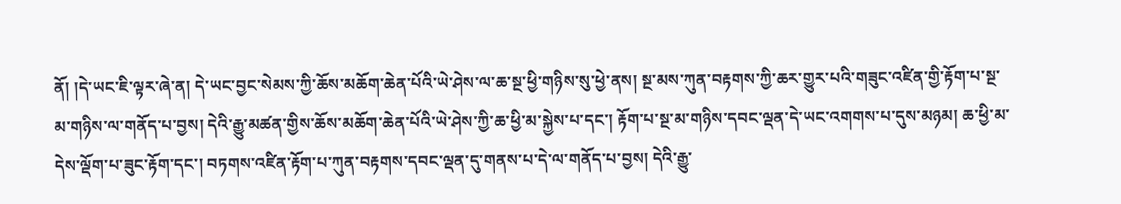ནོ། །དེ་ཡང་ཇི་ལྟར་ཞེ་ན། དེ་ཡང་བྱང་སེམས་ཀྱི་ཆོས་མཆོག་ཆེན་པོའི་ཡེ་ཤེས་ལ་ཆ་སྔ་ཕྱི་གཉིས་སུ་ཕྱེ་ནས། སྔ་མས་ཀུན་བརྟགས་ཀྱི་ཆར་གྱུར་པའི་གཟུང་འཛིན་གྱི་རྟོག་པ་སྔ་མ་གཉིས་ལ་གནོད་པ་བྱས། དེའི་རྒྱུ་མཚན་གྱིས་ཆོས་མཆོག་ཆེན་པོའི་ཡེ་ཤེས་ཀྱི་ཆ་ཕྱི་མ་སྐྱེས་པ་དང་། རྟོག་པ་སྔ་མ་གཉིས་དབང་ལྡན་དེ་ཡང་འགགས་པ་དུས་མཉམ། ཆ་ཕྱི་མ་དེས་ལྡོག་པ་ཟུང་རྟོག་དང་། བཏགས་འཛིན་རྟོག་པ་ཀུན་བརྟགས་དབང་ལྡན་དུ་གནས་པ་དེ་ལ་གནོད་པ་བྱས། དེའི་རྒྱུ་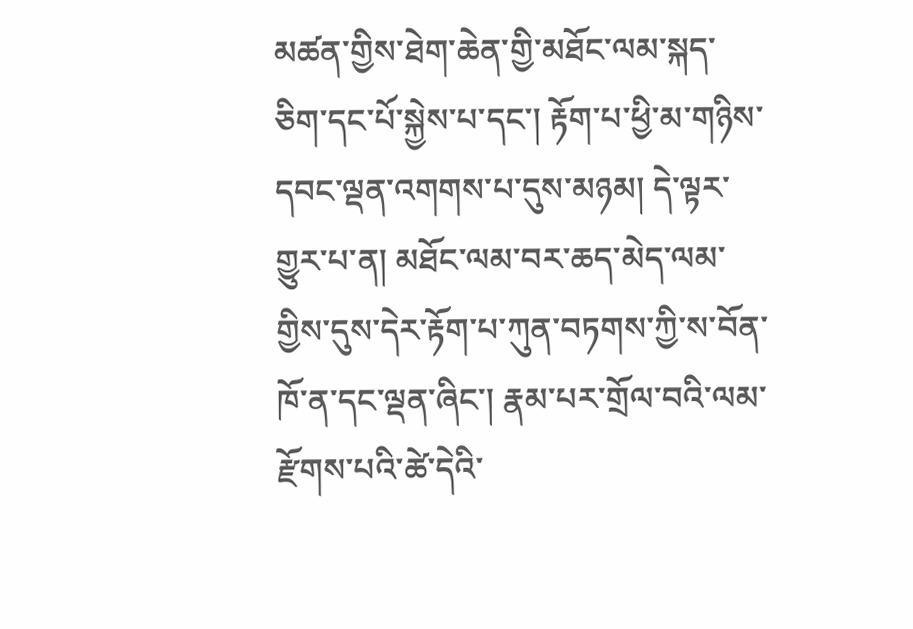མཚན་གྱིས་ཐེག་ཆེན་གྱི་མཐོང་ལམ་སྐད་ཅིག་དང་པོ་སྐྱེས་པ་དང་། རྟོག་པ་ཕྱི་མ་གཉིས་དབང་ལྡན་འགགས་པ་དུས་མཉམ། དེ་ལྟར་གྱུར་པ་ན། མཐོང་ལམ་བར་ཆད་མེད་ལམ་གྱིས་དུས་དེར་རྟོག་པ་ཀུན་བཏགས་ཀྱི་ས་བོན་ཁོ་ན་དང་ལྡན་ཞིང་། རྣམ་པར་གྲོལ་བའི་ལམ་རྫོགས་པའི་ཚེ་དེའི་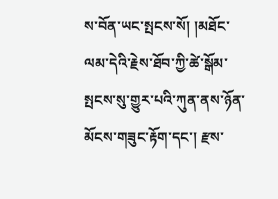ས་བོན་ཡང་སྤངས་སོ། །མཐོང་ལམ་དེའི་རྗེས་ཐོབ་ཀྱི་ཚེ་སྒོམ་སྤངས་སུ་གྱུར་པའི་ཀུན་ནས་ཉོན་མོངས་གཟུང་རྟོག་དང་། རྫས་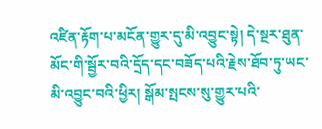འཛིན་རྟོག་པ་མངོན་གྱུར་དུ་མི་འབྱུང་སྟེ། དེ་སྔར་ཐུན་མོང་གི་སྦྱོར་བའི་དྲོད་དང་བཟོད་པའི་རྗེས་ཐོབ་ཏུ་ཡང་མི་འབྱུང་བའི་ཕྱིར། སྒོམ་སྤངས་སུ་གྱུར་པའི་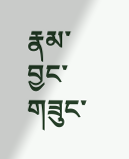རྣམ་བྱང་གཟུང་